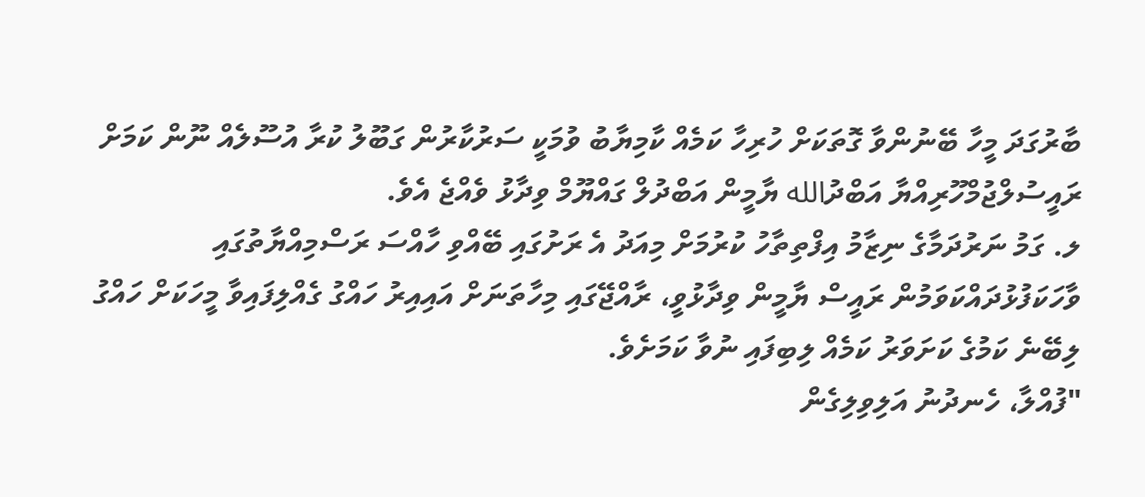ބާރުގަދަ މީހާ ބޭނުންވާ ގޮތަކަށް ހުރިހާ ކަމެއް ކާމިޔާބު ވުމަކީ ސަރުކާރުން ގަބޫލު ކުރާ އުސޫލެއް ނޫން ކަމަށް ރައީސުލްޖުމްހޫރިއްޔާ އަބްދުالله ޔާމީން އަބްދުލް ގައްޔޫމް ވިދާޅު ވެއްޖެ އެވެ.
ލ. ގަމު ނަރުދަމާގެ ނިޒާމު އިފްތިތާހު ކުރުމަށް މިއަދު އެ ރަށުގައި ބޭއްވި ހާއްސަ ރަސްމިއްޔާތުގައި ވާހަކަފުޅުދައްކަވަމުން ރައީސް ޔާމީން ވިދާޅުވީ، ރާއްޖޭގައި މިހާތަނަށް އައިއިރު ހައްގު ގެއްލިފައިވާ މީހަކަށް ހައްގު ލިބޭނެ ކަމުގެ ކަށަވަރު ކަމެއް ލިބިފައި ނުވާ ކަމަށެވެ.
"ފުއްލާ، ހެނދުނު އަލިވިލިގެން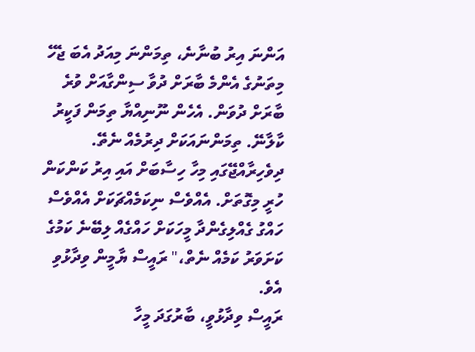އަންނަ އިރު ބުނާނެ، ތިމަންނަ މިއަދު އެބަ ޖެހޭ މިތަނުގެ އެންމެ ބާރަށް ދުވާ ސިންގާއަށް ވުރެ ބާރަށް ދުވަން. އެހެން ނޫނިއްޔާ ތިމަން ފަކީރު ކާލާނޭ. ތިމަންނައަކަށް ދިރުމެއް ނެތޭ. ދިވެހިރާއްޖޭގައި މިހާ ހިސާބަށް އައި އިރު ކަންކަން ހުރީ މިގޮތަށް. އެއްވެސް ނިކަމެއްޗަކަށް އެއްވެސް ހައްގު ގެއްލިގެންދާ މީހަކަށް ހައްގެއް ލިބޭނެ ކަމުގެ ކަށަވަރު ކަމެއް ނެތް،" ރައީސް ޔާމީން ވިދާޅުވި އެވެ.
ރައީސް ވިދާޅުވީ، ބާރުގަދަ މީހާ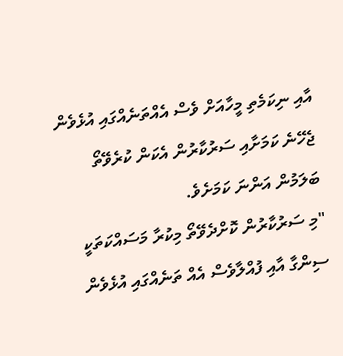އާއި ނިކަމެތި މީހާއަށް ވެސް އެއްތަނެއްގައި އުޅެވެން ޖެހޭނެ ކަމަށާއި ސަރުކާރުން އެކަން ކުރެވޭތޯ ބަލަމުން އަންނަ ކަމަށެވެ.
"މި ސަރުކާރުން ކޮށްދެވޭތޯ މިކުރާ މަސައްކަތަކީ ސިންގާ އާއި ފުއްލާވެސް އެއް ތަނެއްގައި އުޅެވެން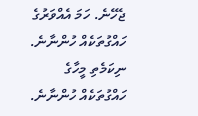ޖެހޭނެ. ހަމަ އެއްވަރުގެ ހައްގުތަކެއް ހުންނާނެ. ނިކަމެތި މީހާގެ ހައްގުތަކެއް ހުންނާނެ.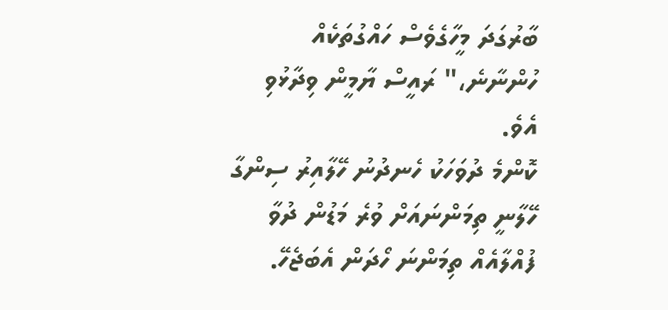ބާރުގަދަ މީހާގެވެސް ހައްގުތަކެއް ހުންނާނެ،" ރައީސް ޔާމީން ވިދާޅުވި އެވެ.
ކޮންމެ ދުވަހަކު ހެނދުނު ހޭލާއިރު ސިންގާ ހޭލާނީ ތިމަންނައަށް ވުރެ މަޑުން ދުވާ ފުއްލާއެއް ތިމަންނަ ހޯދަން އެބަޖެހޭ.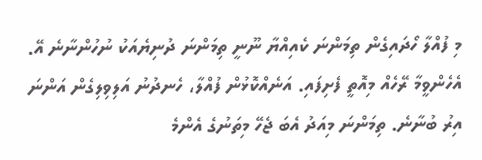މި ފުއްލާ ހޯދައިގެން ތިމަންނަ ކެއިއްޔާ ނޫނީ ތިމަންނަ ދުނިޔެއަކު ނުހުންނާނެ އޭ. އެހެންވީމާ ރޭހެއް މިއޮތީ ފެށިފައި. އަނެއްކޮޅުން ފުއްލާ، ހެނދުނު އަލިވިލިގެން އަންނަ އިރު ބުނާނެ. ތިމަންނަ މިއަދު އެބަ ޖެހޭ މިތަނުގެ އެންމެ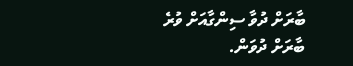ބާރަށް ދުވާ ސިންގާއަށް ވުރެ ބާރަށް ދުވަން.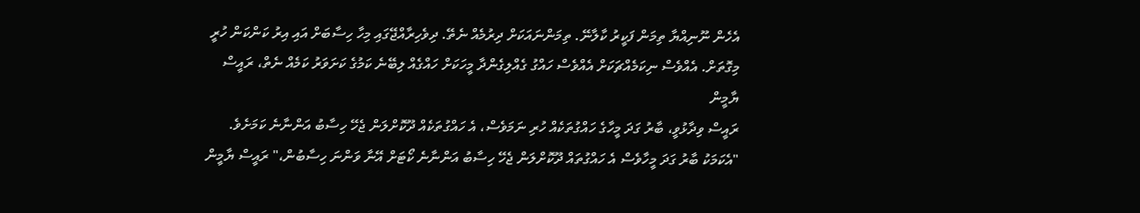އެހެން ނޫނިއްޔާ ތިމަން ފަކީރު ކާލާނޭ. ތިމަންނައަކަށް ދިރުމެއް ނެތޭ. ދިވެހިރާއްޖޭގައި މިހާ ހިސާބަށް އައި އިރު ކަންކަން ހުރީ މިގޮތަށް. އެއްވެސް ނިކަމެއްޗަކަށް އެއްވެސް ހައްގު ގެއްލިގެންދާ މީހަކަށް ހައްގެއް ލިބޭނެ ކަމުގެ ކަށަވަރު ކަމެއް ނެތް، ރައީސް ޔާމީން
ރައީސް ވިދާޅުވީ، ބާރު ގަދަ މީހާގެ ހައްގުތަކެއް ހުރި ނަމަވެސް، އެ ހައްގުތަކެއް ދޫކޮށްލަން ޖެހޭ ހިސާބު އަންނާނެ ކަމަށެވެ.
"އެކަމަކު ބާރު ގަދަ މީހާވެސް އެ ހައްގުތައް ދޫކޮށްލަން ޖެހޭ ހިސާބު އަންނާނެ ކޯޓަށް އޭނާ ވަންނަ ހިސާބުން،" ރައީސް ޔާމީން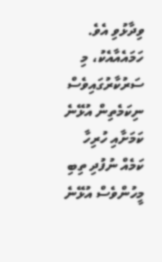ވިދާޅުވި އެވެ.
ހަމައެއާއެކު، މި ސަރުކާރުގައިވެސް ނިކަމެތިން އުޅޭނެ ކަމަށާއި ހުރިހާ ކަމެއް ނުފުދި ތިބި މީހުންވެސް އުޅޭނެ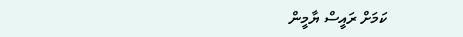ކަމަށް ރައީސް ޔާމީން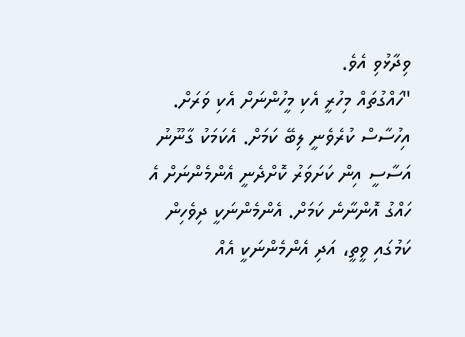ވިދާޅުވި އެވެ.
"ހައްގުތައް މިހުރީ އެކި މީހުންނަށް އެކި ވަރަށް. އިހުސާސް ކުރެވެނީ ލިބޭ ކަމަށް. އެކަމަކު ގާނޫނު އަސާސީ އިން ކަށަވަރު ކޮށްދެނީ އެންމެންނަށް އެ ހައްގު އޮންނާނެ ކަމަށް. އެންމެންނަކީ ދިވެހިން ކަމުގައި ވީތީ، އަދި އެންމެންނަކީ އެއް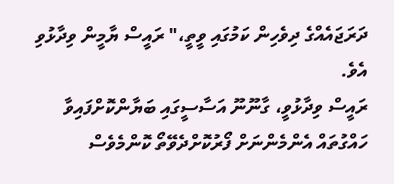ދަރަޖައެއްގެ ދިވެހިން ކަމުގައި ވީތީ،" ރައީސް ޔާމީން ވިދާޅުވި އެވެ.
ރައީސް ވިދާޅުވީ، ގާނޫނޫ އަސާސީގައި ބަޔާންކޮށްފައިވާ ހައްގުތައް އެންމެންނަށް ފޯރުކޮށްދެވޭތޯ ކޮންމެވެސް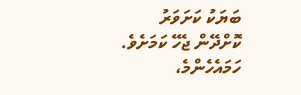ބަޔަކު ކަށަވަރު ކޮށްދޭން ޖެހޭ ކަމަށެވެ. ހަމައެހެންމެ،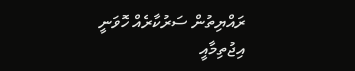ރައްޔިތުން ސަރުކާރެއް ހޮވަނީ އިޖުތިމާއީ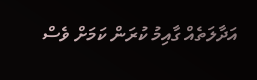އަދާލަތެއް ގާއިމު ކުރަން ކަމަށް ވެސް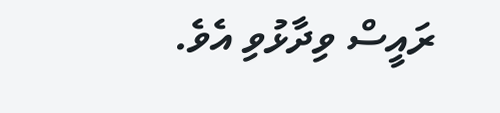ރައީސް ވިދާޅުވި އެވެ.